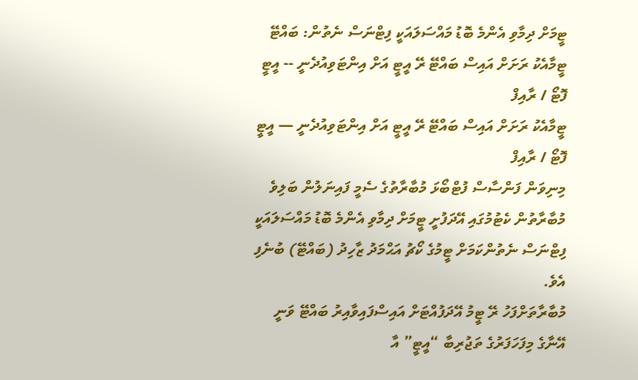ޓީމަށް ދިމާވި އެންމެ ބޮޑު މައްސަލައަކީ ފިޓްނަސް ނެތުން: ބައްޓޭ
ޓީމާއެކު ރަށަށް އައިސް ބައްޓޭ ރޭ އީޓީ އަށް އިންޓަވިއުދެނީ -- އީޓީ ފޮޓޯ / ރާއިފް
ޓީމާއެކު ރަށަށް އައިސް ބައްޓޭ ރޭ އީޓީ އަށް އިންޓަވިއުދެނީ — އީޓީ ފޮޓޯ / ރާއިފް
މިނިވަން ފަންސާސް ފުޓްބޯޅަ މުބާރާތުގެ ސެމީ ފައިނަލުން ބަލިވެ މުބާރާތުން ކެޓުމުގައި އޭދަފުށީ ޓީމަށް ދިމާވި އެންމެ ބޮޑު މައްސަލައަކީ ފިޓްނަސް ނެތުންކަމަށް ޓީމުގެ ކޯޗު އަޙްމަދު ޒާހިދު (ބައްޓޭ) ބުނެފި އެވެ.
މުބާރާތަށްފަހު ރޭ ޓީމު އޭދަފުއްޓަށް އައިސްފައިވާއިރު ބައްޓޭ ވަނީ އޭނާގެ މިފަހަފަރުގެ ތަޖުރިބާ “އީޓީ” އާ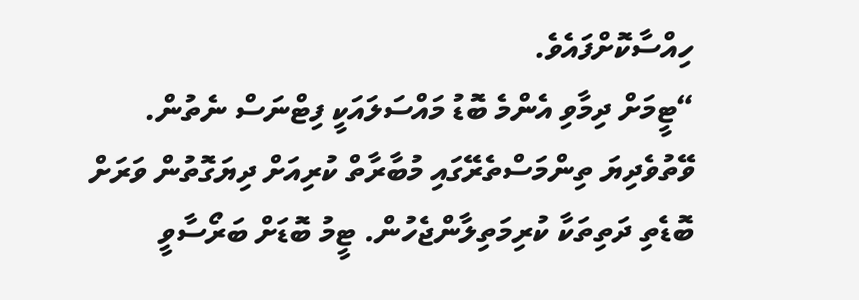ހިއްސާކޮށްފައެވެ.
“ޓީމަށް ދިމާވި އެންމެ ބޮޑު މައްސަލައަކީ ފިޓްނަސް ނެތުން. ވޭތުވެދިޔަ ތިންމަސްތެރޭގައި މުބާރާތް ކުރިއަށް ދިޔަގޮތުން ވަރަށް ބޮޑެތި ދަތިތަކާ ކުރިމަތިލާންޖެހުން. ޓީމު ބޮޑަށް ބަރޯސާވީ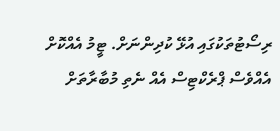ރިސޯޓުތަކުގައި އުޅޭ ކުދިންނަށް. ޓީމު އެއްކޮށް އެއްވެސް ޕްރެކްޓިސް އެއް ނެތި މުބާރާތަށް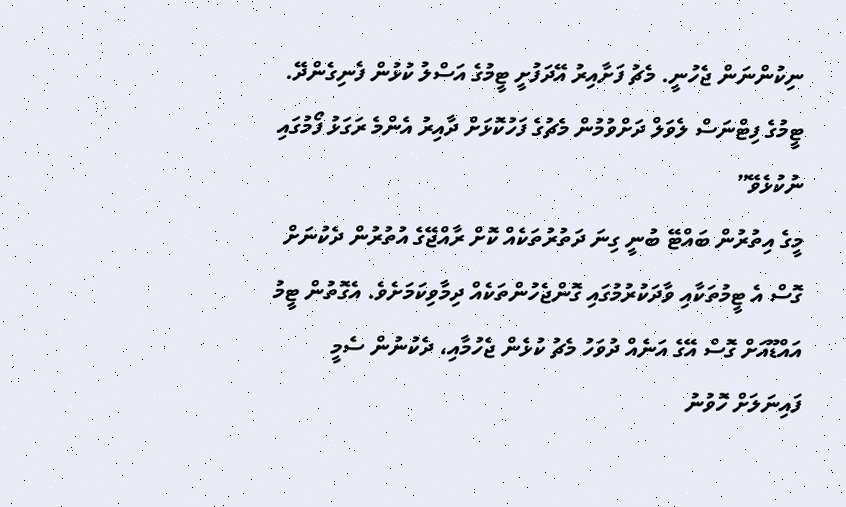ނިކުންނަން ޖެހުނީ. މެޗު ފަށާއިރު އޭދަފުށީ ޓީމުގެ އަސްލު ކުޅުން ފެނިގެންދޭ. ޓީމުގެ ފިޓްނަސް ލެވަލް ދަށްވުމުން މެޗުގެ ފަހުކޮޅަށް ދާއިރު އެންމެ ރަގަޅު ފޯމުގައި ނުކުޅެވޭ”
މީގެ އިތުރުން ބައްޓޭ ބުނީ ގިނަ ދަތުރުތަކެއް ކޮށް ރާއްޖޭގެ އުތުރުން ދެކުނަށް ގޮސް އެ ޓީމުތަކާއި ވާދަކުރުމުގައި ގޮންޖެހުންތަކެއް ދިމާވިކަމަށެވެ. އެގޮތުން ޓީމު އައްޑޫއަށް ގޮސް އޭގެ އަނެއް ދުވަހު މެޗު ކުޅެން ޖެހުމާއި، ދެކުނުން ސެމީ ފައިނަލަށް ހޮވުނު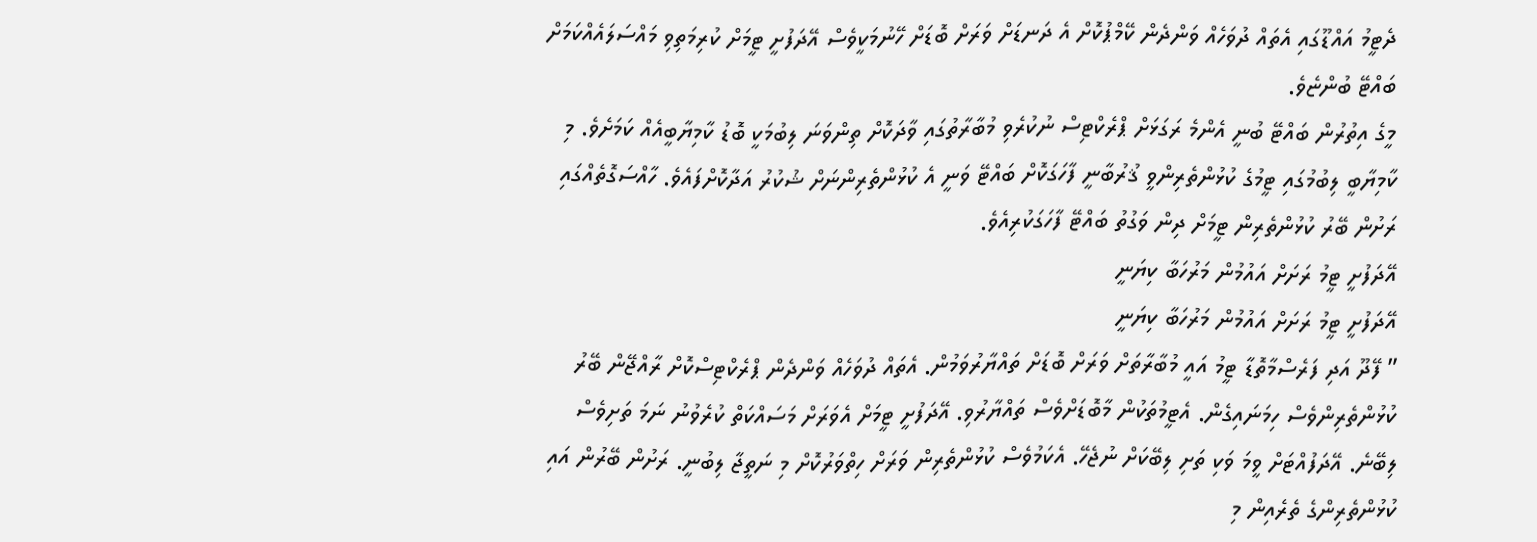ދެޓީމު އައްޑޫގައި އެތައް ދުވަހެއް ވަންދެން ކޭމްޕުކޮށް އެ ދަނޑަށް ވަރަށް ބޮޑަށް ހޭނުމަކީވެސް އޭދަފުށީ ޓީމަށް ކުރިމަތިވި މައްސަލައެއްކަމަށް ބައްޓޭ ބުންޏެވެ.
މީގެ އިތުރުން ބައްޓޭ ބުނީ އެންމެ ރަގަޅަށް ޕްރެކްޓިސް ނުކުރެވި މުބާރާތުގައި ވާދަކޮށް ތިންވަނަ ލިބުމަކީ ބޮޑު ކާމިޔާބީއެއް ކަމަށެވެ. މި ކާމިޔާބީ ލިބުމުގައި ޓީމުގެ ކުޅުންތެރިންވީ ޤުރުބާނީ ފާހަގަކޮށް ބައްޓޭ ވަނީ އެ ކުޅުންތެރިންނަށް ޝުކުރު އަދާކޮށްފައެވެ. ހާއްސަގޮތެއްގައި ރަށުން ބޭރު ކުޅުންތެރިން ޓީމަށް ދިން ވަގުތު ބައްޓޭ ފާހަގަކުރިއެވެ.
އޭދަފުށީ ޓީމު ރަށަށް އައުމުން މަރުހަބާ ކިޔަނީ
އޭދަފުށީ ޓީމު ރަށަށް އައުމުން މަރުހަބާ ކިޔަނީ
” ފޭދޫ އަދި ފަރެސްމާތޮޑާ ޓީމު އައީ މުބާރާތަށް ވަރަށް ބޮޑަށް ތައްޔާރުވަމުން. އެތައް ދުވަހެއް ވަންދެން ޕްރެކްޓިސްކޮށް ރާއްޖޭން ބޭރު ކުޅުންތެރިންވެސް ހިމަނައިގެން. އެޓީމުތަކުން މާބޮޑަށްވެސް ތައްޔާރުވި. އޭދަފުށީ ޓީމަށް އެވަރަށް މަސައްކަތް ކުރެވުނު ނަމަ ތަށިވެސް ލިބޭނެ. އޭދަފުއްޓަށް ވީމަ ވަކި ތަށި ލިބޭކަށް ނުޖެހޭ. އެކަމުވެސް ކުޅުންތެރިން ވަރަށް ހިތްވަރުކޮށް މި ނަތީޖާ ލިބުނީ. ރަށުން ބޭރުން އައި ކުޅުންތެރިންގެ ތެރެއިން މި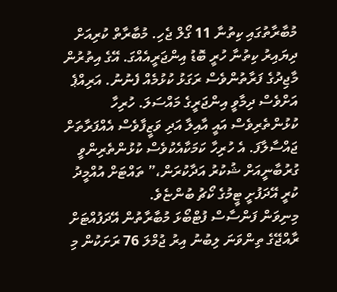މުބާރާތުގައި ކިތުނާ 11 ގޯލް ޖެހި. މުބާރާތް ކުރިއަށް ދިޔައިރު ކިތުނާ ހުރީ ބޮޑު އިންޖަރީއެއްގަ. އޭގެ އިތުރުން މާޖިދުގެ ފަރާތުންވެސް ރަގަޅު ކުޅުމެއް ފެނުނު. އަރިއްޕެ އަށްވެސް ދިމާވީ އިންޖަރީގެ މައްސަލަ. ހުރިހާ ކުޅުންތެރިވެސް އައީ އާއިލާ އަދި ވަޒީފާވެސް އެއްފަރާތަށް ޖައްސާލާފަ. އެ ހުރިހާ ކަމަކާއެކުވެސް ކުޅުންތެރިންވީ ގުރުބާނީއަށް ޝުކުރު އަދާކުރަން،” ތައްޓަށް އުއްމީދު ކުރީ އޭދަފުށީ ޓީމުގެ ކޯޗު ބުންޏެވެ.
މިނިވަން ފަންސާސް ފުޓްބޯޅަ މުބާރާތުން އޭދަފުއްޓަށް ރާއްޖޭގެ ތިންވަނަ ލިބުނު އިރު ޖުމްލަ 76 ރަށަކުން މި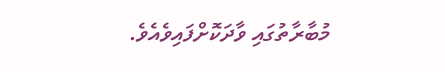މުބާރާތުގައި ވާދަކޮށްފައިވެއެވެ.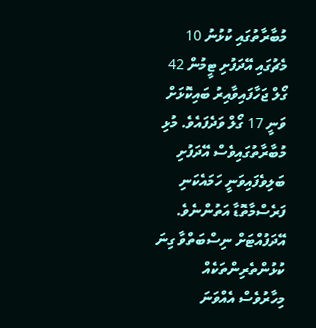މުބާރާތުގައި ކުޅުނު 10 މެޗުގައި އޭދަފުށި ޓީމުން 42 ގޯލް ޖަހާފައިވާއިރު ބައިކޮޅަށް ވަނީ 17 ގޯލް ވަދެފައެވެ. މުޅި މުބާރާތުގައިވެސް އޭދަފުށި ބަލިވެފައިވަނީ ހަމައެކަނި ފަރެސްމާތޮޑާ އަތުންނެވެ. އޭދަފުއްޓަށް ނިސްބަތްވާ ގިނަ ކުޅުންތެރިންތަކެއް މިހާރުވެސް އެއްވަނަ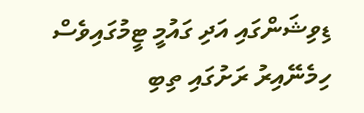ޑިވިޝަންގައި އަދި ގައުމީ ޓީމުގައިވެސް ހިމެނޭއިރު ރަށުގައި ތިބި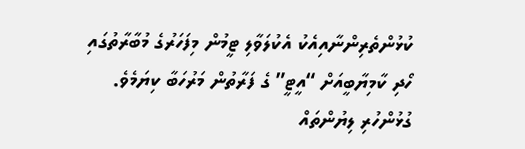ކުޅުންތެރިންނާއިއެކު އެކުލަވާލި ޓީމުން މިފަހަރުގެ މުބާރާތުގައި ހޯދި ކާމިޔާބީއަށް “އީޓީ” ގެ ފަރާތުން މަރުހަބާ ކިޔަމެވެ.
ގުޅުންހުރި ލިޔުންތައް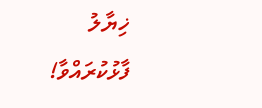ޚިޔާލު ފާޅުކުރައްވާ!